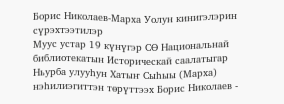Борис Николаев-Марха Уолун кинигэлэрин сүрэхтээтилэр
Муус устар 19 күнүгэр СӨ Национальнай библиотекатын Историческай саалатыгар Ньурба улууһун Хатыҥ Сыһыы (Марха) нэһилиэгиттэн төрүттээх Борис Николаев -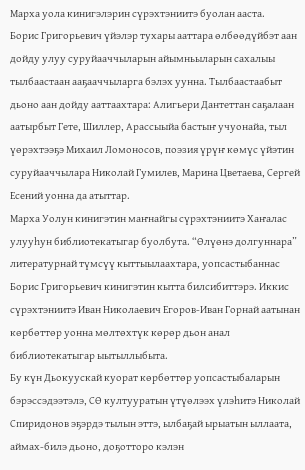Марха уола кинигэлэрин сүрэхтэниитэ буолан ааста.
Борис Григорьевич үйэлэр тухары ааттара өлбөөдүйбэт аан дойду улуу суруйааччыларын айымньыларын сахалыы тылбаастаан ааҕааччыларга бэлэх уунна. Тылбаастаабыт дьоно аан дойду ааттаахтара: Алигьери Дантеттан саҕалаан аатырбыт Гете, Шиллер, Арассыыйа бастыҥ учуонайа, тыл үөрэхтээҕэ Михаил Ломоносов, поэзия үрүҥ көмүс үйэтин суруйааччылара Николай Гумилев, Марина Цветаева, Сергей Есений уонна да атыттар.
Марха Уолун кинигэтин маҥнайгы сүрэхтэниитэ Хаҥалас улууһун библиотекатыгар буолбута. “Өлүөнэ долгуннара” литературнай түмсүү кыттыылаахтара, уопсастыбаннас Борис Григорьевич кинигэтин кытта билсибиттэрэ. Иккис сүрэхтэниитэ Иван Николаевич Егоров-Иван Горнай аатынан көрбөттөр уонна мөлтөхтүк көрөр дьон анал библиотекатыгар ыытыллыбыта.
Бу күн Дьокуускай куорат көрбөттөр уопсастыбаларын бэрэссэдээтэлэ, СӨ култууратын үтүөлээх үлэһитэ Николай Спиридонов эҕэрдэ тылын эттэ, ылбаҕай ырыатын ыллаата, аймах-билэ дьоно, доҕотторо кэлэн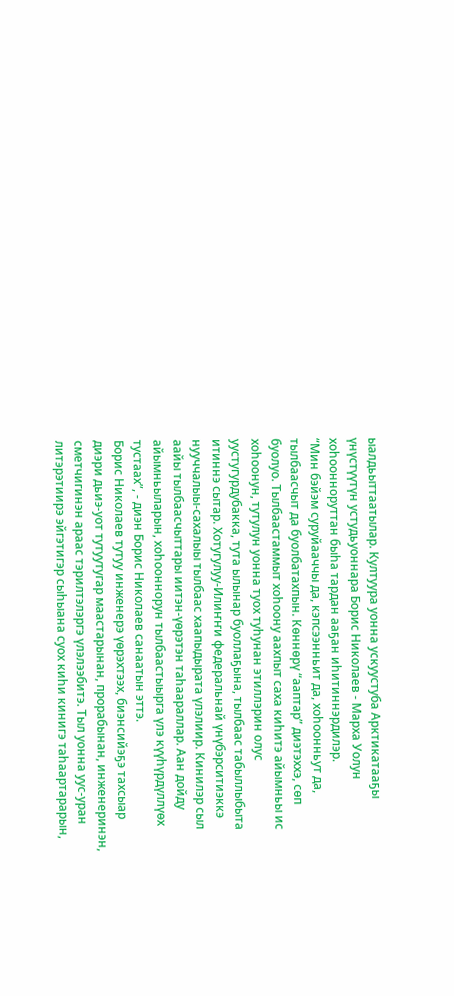ыалдьыттаатылар. Култуура уонна ускуустуба Арктикатааҕы үнүстүүтүн устудьуоннара Борис Николаев - Марха Уолун хоһоонноруттан быһа тардан ааҕан иһитиннэрдилэр.
“Мин бэйэм суруйааччы да, кэпсээнньит да, хоһоонньут да, тылбаасчыт да буолбатахпын. Көннөрү “ааптар” диэтэххэ, сөп буолуо. Тылбаастаммыт хоһоону аахпыт саха киһитэ айымньы ис хоһоонун, тутулун уонна туох туһунан этиллэрин олус уустугурдубакка, тута ылынар буоллаҕына, тылбаас табыллыбыта итиннэ сытар. Хотугулуу-Илиҥҥи федеральнай үнүбэрситиэккэ нууччалыы-сахалыы тылбаас хаапыдырата үлэлиир. Кинилэр сыл аайы тылбаасчыттары иитэн-үөрэтэн таһаараллар. Аан дойду айымньыларын, хоһооннорун тылбаастыырга үлэ күүһүрдүллүөх тустаах”, - диэн Борис Николаев санаатын эттэ.
Борис Николаев тутуу инженерэ үөрэхтээх, биэнсийэҕэ тахсыар диэри дьиэ-уот тутуутугар маастарынан, прорабынан, инженеринэн, сметчигинэн араас тэрилтэлэргэ үлэлээбитэ. Тыл уонна уус-уран литэрэтиирэ эйгэтигэр сыһыана суох киһи кинигэ таһаартарарын,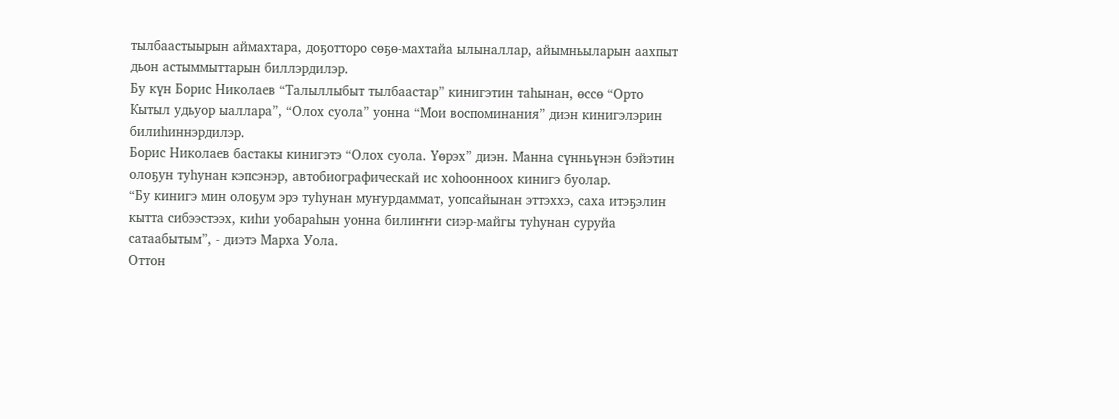тылбаастыырын аймахтара, доҕотторо сөҕө-махтайа ылыналлар, айымньыларын аахпыт дьон астыммыттарын биллэрдилэр.
Бу күн Борис Николаев “Талыллыбыт тылбаастар” кинигэтин таһынан, өссө “Орто Кытыл удьуор ыаллара”, “Олох суола” уонна “Мои воспоминания” диэн кинигэлэрин билиһиннэрдилэр.
Борис Николаев бастакы кинигэтэ “Олох суола. Үөрэх” диэн. Манна сүнньүнэн бэйэтин олоҕун туһунан кэпсэнэр, автобиографическай ис хоһоонноох кинигэ буолар.
“Бу кинигэ мин олоҕум эрэ туһунан муҥурдаммат, уопсайынан эттэххэ, саха итэҕэлин кытта сибээстээх, киһи уобараһын уонна билиҥҥи сиэр-майгы туһунан суруйа сатаабытым”, - диэтэ Марха Уола.
Оттон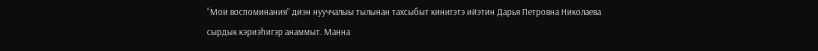“Мои воспоминания” диэн нууччалыы тылынан тахсыбыт кинигэтэ ийэтин Дарья Петровна Николаева сырдык кэриэһигэр анаммыт. Манна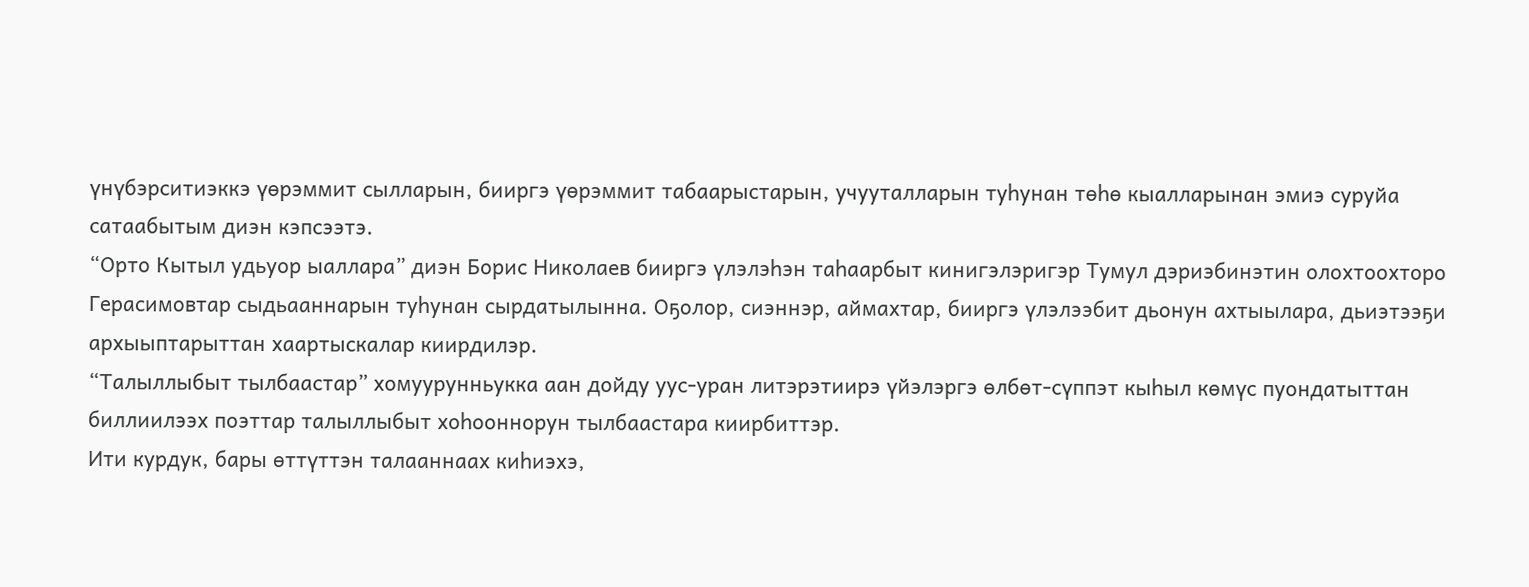үнүбэрситиэккэ үөрэммит сылларын, бииргэ үөрэммит табаарыстарын, учууталларын туһунан төһө кыалларынан эмиэ суруйа сатаабытым диэн кэпсээтэ.
“Орто Кытыл удьуор ыаллара” диэн Борис Николаев бииргэ үлэлэһэн таһаарбыт кинигэлэригэр Тумул дэриэбинэтин олохтоохторо Герасимовтар сыдьааннарын туһунан сырдатылынна. Оҕолор, сиэннэр, аймахтар, бииргэ үлэлээбит дьонун ахтыылара, дьиэтээҕи архыыптарыттан хаартыскалар киирдилэр.
“Талыллыбыт тылбаастар” хомуурунньукка аан дойду уус-уран литэрэтиирэ үйэлэргэ өлбөт-сүппэт кыһыл көмүс пуондатыттан биллиилээх поэттар талыллыбыт хоһооннорун тылбаастара киирбиттэр.
Ити курдук, бары өттүттэн талааннаах киһиэхэ,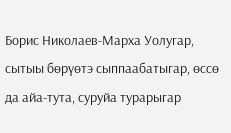Борис Николаев-Марха Уолугар, сытыы бөрүөтэ сыппаабатыгар, өссө да айа-тута, суруйа турарыгар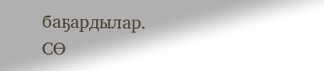баҕардылар.
СӨ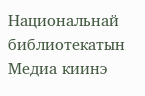Национальнай библиотекатын Медиа киинэ